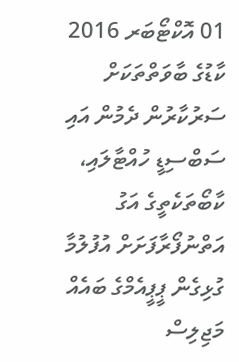01 އޮކްޓޯބަރ 2016
ކާޑުގެ ބާވަތްތަކަށް ސަރުކާރުން ދެމުން އައި ސަބްސިޑީ ހުއްޓާލައި، ކާބޯތަކެތީގެ އަގު އަތްނުފޯރާފަށަށް އުފުލުމާ ގުޅިގެން ޕީޕީއެމްގެ ބައެއް މަޖިލިސް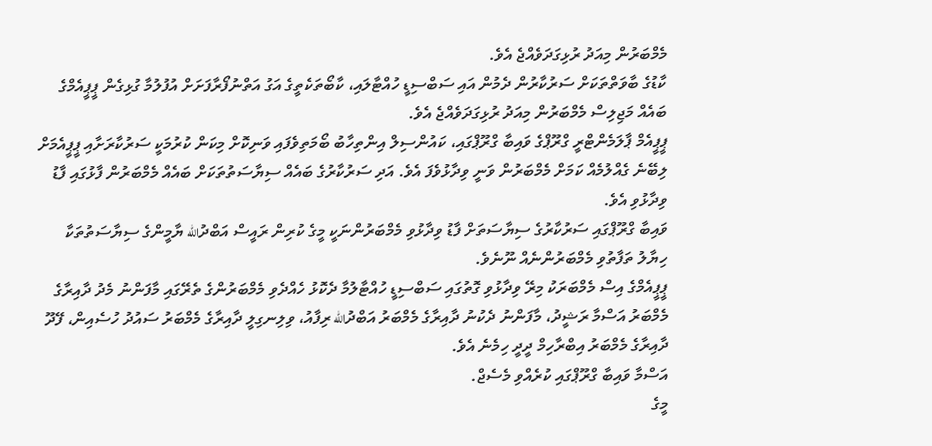މެމްބަރުން މިއަދު ރުޅިގަދަވެއްޖެ އެވެ.
ކާޑުގެ ބާވަތްތަކަށް ސަރުކާރުން ދެމުން އައި ސަބްސިޑީ ހުއްޓާލައި، ކާބޯތަކެތީގެ އަގު އަތްނުފޯރާފަށަށް އުފުލުމާ ގުޅިގެން ޕީޕީއެމްގެ ބައެއް މަޖިލިސް މެމްބަރުން މިއަދު ރުޅިގަދަވެއްޖެ އެވެ.
ޕީޕީއެމް ޕާލަމެންޓްރީ ގްރޫޕްގެ ވައިބާ ގްރޫޕްގައި، ކައުންސިލް އިންތިހާބު ބޯމަތިވެފައި ވަނިކޮށް މިކަން ކުރުމަކީ ސަރުކާރަށާއި ޕީޕީއެމަށް ލިބޭނެ ގެއްލުމެއް ކަމަށް މެމްބަރުން ވަނީ ވިދާޅުވެފަ އެވެ. އަދި ސަރުކާރުގެ ބައެއް ސިޔާސަތުތަކަށް ބައެއް މެމްބަރުން ފާޅުގައި ފާޑު ވިދާޅުވި އެވެ.
ވައިބާ ގްރޫޕްގައި ސަރުކާރުގެ ސިޔާސަތަށް ފާޑު ވިދާޅުވި މެމްބަރުންނަކީ މީގެ ކުރިން ރައީސް އަބްދުالله ޔާމީންގެ ސިޔާސަތުތަކާ ހިޔާލު ތަފާތުވި މެމްބަރުންނެއް ނޫނެވެ.
ޕީޕީއެމްގެ އިސް މެމްބަރަކު މިރޭ ވިދާޅުވި ގޮތުގައި ސަބްސިޑީ ހުއްޓާލުމާ ދެކޮޅު ހެއްދެވި މެމްބަރުންގެ ތެރޭގައި މާފަންނު މެދު ދާއިރާގެ މެމްބަރު އަސްމާ ރަޝީދު، މާފަންނު ދެކުނު ދާއިރާގެ މެމްބަރު އަބްދުالله ރިފާއު، ވިލިނގިލީ ދާއިރާގެ މެމްބަރު ސައުދު ހުސެއިން، ފޭދޫ ދާއިރާގެ މެމްބަރު އިބްރާހިމް ދީދީ ހިމެނެ އެވެ.
އަސްމާ ވައިބާ ގްރޫޕްގައި ކުރެއްވި މެސެޖް.
މީގެ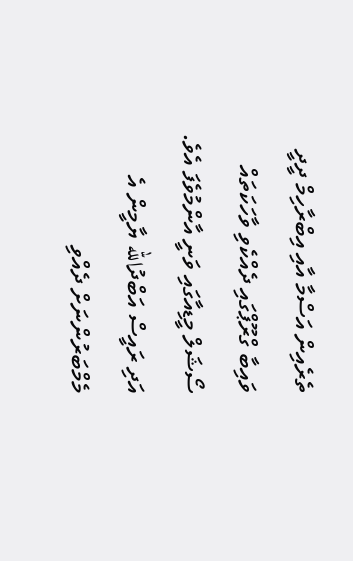ތެރެއިން އަސްމާ އާއި އިބްރާހިމް ދީދީ ވައިބާ ގްރޫޕްގައި ދެއްކެވި ވާހަކަތައް ސޯޝަލް މީޑިއާގައި ވަނީ އާންމުވެފަ އެވެ. އަދި ރައީސް އަބްދުالله ޔާމީން އެ މެމްބަރުންނަށް ދެއްވި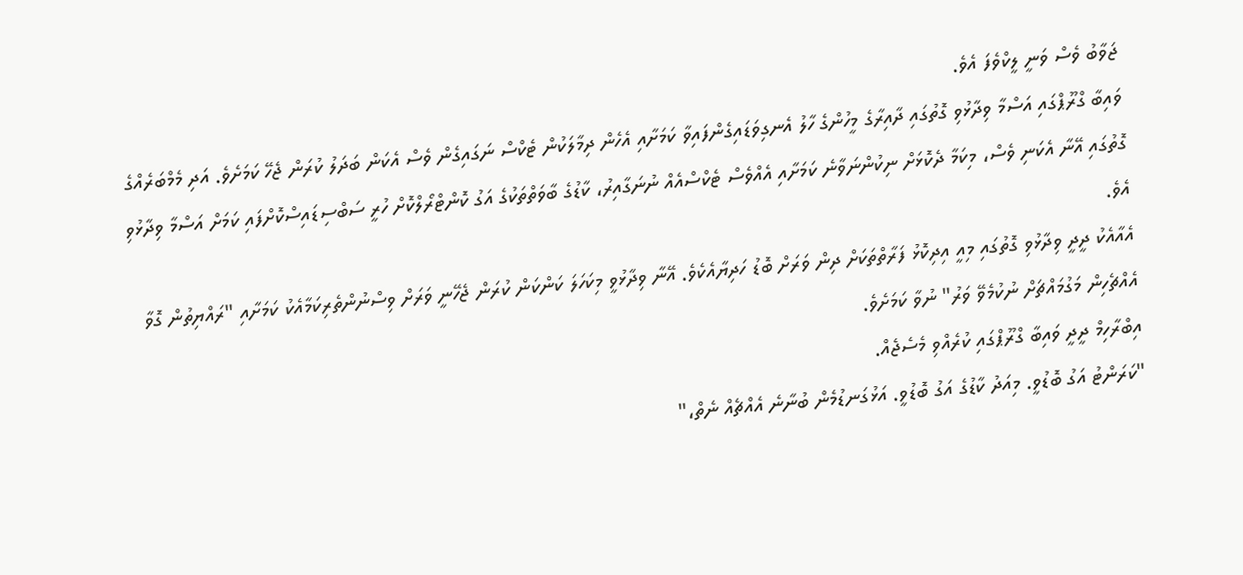ޖަވާބު ވެސް ވަނީ ލީކްވެފަ އެވެ.
ވައިބާ ގްރޫޕްގައި އަސްމާ ވިދާޅުވި ގޮތުގައި ދާއިރާގެ މީހުންގެ ހާލު އެނގިވަޑައިގެންފައިވާ ކަމަށާއި އެހެން ދިމާލަކުން ޓެކްސް ނަގައިގެން ވެސް އެކަން ބަދަލު ކުރަން ޖެހޭ ކަމަށެވެ. އަދި މެމްބަރެއްގެ ގޮތުގައި އޭނާ އެކަނި ވެސް، މިކަމާ ދެކޮޅަށް ނިކުންނަވާނެ ކަމަށާއި އެއްވެސް ޓެކްސްއެއް ނުނަގާއިރު، ކާޑުގެ ބާވަތްތަކުގެ އަގު ކޮންޓްރޯލްކޮށް ހުރީ ސަބްސިޑައިސްކޮށްފައި ކަމަށް އަސްމާ ވިދާޅުވި އެވެ.
އެއާއެކު ދީދީ ވިދާޅުވި ގޮތުގައި މިއީ އިދިކޮޅު ފަރާތްތަކަށް ދިން ވަރަށް ބޮޑު ހަދިޔާއެކެވެ. އޭނާ ވިދާޅުވީ މިކަހަލަ ކަންކަން ކުރަން ޖެހޭނީ ވަރަށް ވިސްނުންތެރިކަމާއެކު ކަމަށާއި "ރައްޔިތުން ގޮވާ އެއްޗެހިން މަގުމައްޗަށް ނުކުމެވޭ ވަރު" ނުވާ ކަމަށެވެ.
އިބްރާހިމް ދީދީ ވައިބާ ގްރޫޕްގައި ކުރެއްވި މެސެޖެއް.
"ކަރަންޓު އަގު ބޮޑުވީ. މިއަދު ކާޑުގެ އަގު ބޮޑުވީ. އަޅުގަނޑުމެން ބުނާނެ އެއްޗެއް ނެތް،"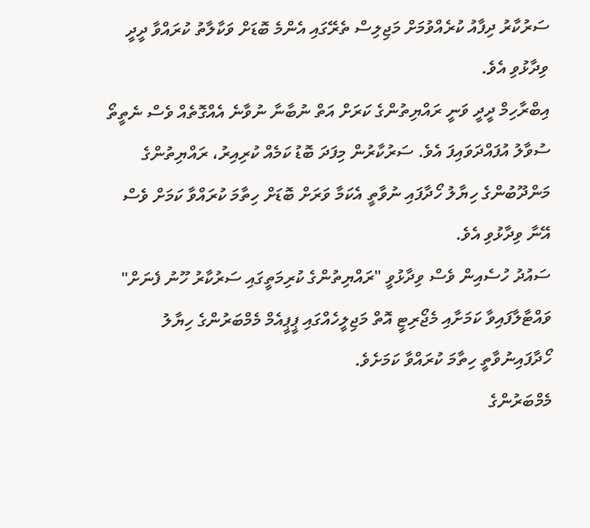ސަރުކާރު ދިފާއު ކުރެއްވުމަށް މަޖިލިސް ތެރޭގައި އެންމެ ބޮޑަށް ވަކާލާތު ކުރައްވާ ދީދީ ވިދާޅުވި އެވެ.
އިބްރާހިމް ދީދީ ވަނީ ރައްޔިތުންގެ ކަރަށް އަތް ނުބާނާ ނުވާނެ އެއްގޮތެއް ވެސް ނެތީތޯ ސުވާލު އުފައްދަވައިފަ އެވެ. ސަރުކާރުން މިފަދަ ބޮޑު ކަމެއް ކުރިއިރު، ރައްޔިތުންގެ މަންދޫބުންގެ ހިޔާލު ހޯދާފައި ނުވާތީ އެކަމާ ވަރަށް ބޮޑަށް ހިތާމަ ކުރައްވާ ކަމަށް ވެސް އޭނާ ވިދާޅުވި އެވެ.
ސައުދު ހުސެއިން ވެސް ވިދާޅުވީ "ރައްޔިތުންގެ ކުރިމަތީގައި ސަރުކާރު ހޫނު ފެނަށް" ވައްޓާލާފައިވާ ކަމަށާއި މެޖޯރިޓީ އޮތް މަޖިލީހެއްގައި ޕީޕީއެމް މެމްބަރުންގެ ހިޔާލު ހޯދާފައިނުވާތީ ހިތާމަ ކުރައްވާ ކަމަށެވެ.
މެމްބަރުންގެ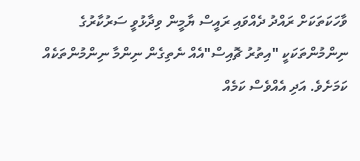ވާހަކަތަކަށް ރައްދު ދެއްވައި ރައީސް ޔާމީން ވިދާޅުވީ ސަރުކާރުގެ ނިންމުންތަކަކީ "އިތުރު ޗޮއިސް"އެއް ނެތިގެން ނިންމާ ނިންމުންތަކެއް ކަމަށެވެ. އަދި އެއްވެސް ކަމެއް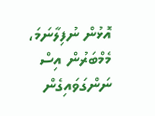އޮޅުން ނުފިލާނަމަ، މެމްބަރުން އިސް ނަންގަވައިގެން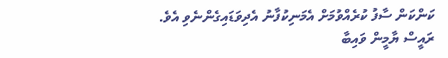ކަންކަން ސާފު ކުރެއްވުމަށް އެމަނިކުފާނު އެދިވަޑައިގެންނެވި އެވެ.
ރައީސް ޔާމީން ވައިބާ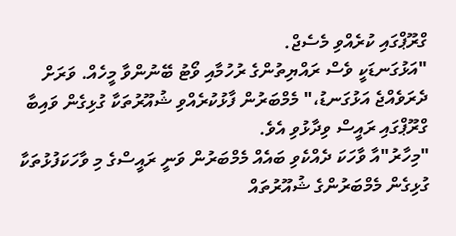ގްރޫޕްގައި ކުރެއްވި މެސެޖް.
"އަޅުގަނޑަކީ ވެސް ރައްޔިތުންގެ ރުހުމާއި ވޯޓު ބޭނުންވާ މީހެއް. ވަރަށް ދެރަވެއްޖެ އަޅުގަނޑު،" މެމްބަރުން ފާޅުކުރެއްވި ޝުއޫރުތަކާ ގުޅިގެން ވައިބާ ގްރޫޕްގައި ރައީސް ވިދާޅުވި އެވެ.
"މިހާރު"އާ ވާހަކަ ދެއްކެވި ބައެއް މެމްބަރުން ވަނީ ރައީސްގެ މި ވާހަކަފުޅުތަކާ ގުޅިގެން މެމްބަރުންގެ ޝުއޫރުތައް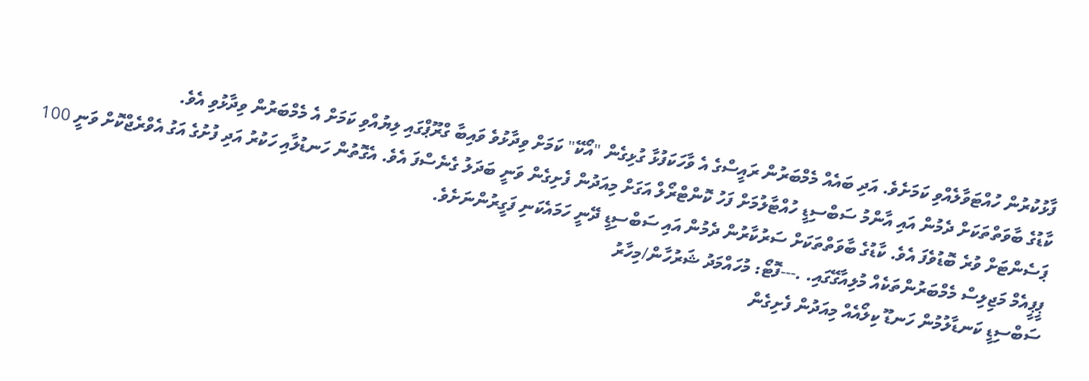ފާޅުކުރުން ހުއްޓަވާލެއްވި ކަމަށެވެ. އަދި ބައެއް މެމްބަރުން ރައީސްގެ އެ ވާހަކަފުޅާ ގުޅިގެން "އޯކޭ" ކަމަށް ވިދާޅުވެ ވައިބާ ގްރޫޕްގައި ލިޔުއްވި ކަމަށް އެ މެމްބަރުން ވިދާޅުވި އެވެ.
ކާޑުގެ ބާވަތްތަކަށް ދެމުން އައި އާންމު ސަބްސިޑީ ހުއްޓާލުމަށް ފަހު ކޮންޓްރޯލް އަގަށް މިއަދުން ފެށިގެން ވަނީ ބަދަލު ގެނެސްފަ އެވެ. އެގޮތުން ހަނޑުލާއި ހަކުރު އަދި ފުށުގެ އަގު އެވްރެޖްކޮށް ވަނީ 100 ޕަސެންޓަށް ވުރެ ބޮޑުވެފަ އެވެ. ކާޑުގެ ބާވަތްތަކަށް ސަރުކާރުން ދެމުން އައި ސަބްސިޑީ ދޭނީ ހަމައެކަނި ފަގީރުންނަށެވެ.
ޕީޕީއެމް މަޖިލިސް މެމްބަރުންތަކެއް މުލިއާގޭގައި. .---ފޮޓޯ: މުހައްމަދު ޝަރުހާން/މިހާރު
ސަބްސިޑީ ކަނޑާލުމުން ހަނޑޫ ކިލޯއެއް މިއަދުން ފެށިގެން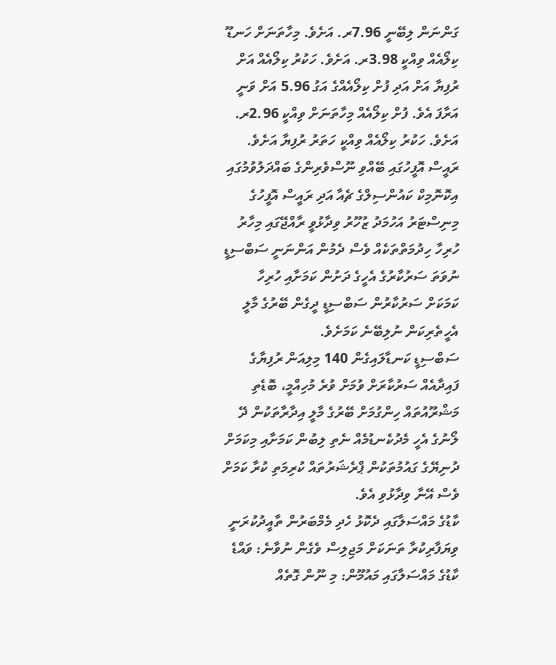ގަންނަން ލިބޭނީ 7.96ރ. އަށެވެ. މިހާތަނަށް ހަނޑޫ ކިލޯއެއް ވިއްކީ 3.98ރ. އަށެވެ. ހަކުރު ކިލޯއެއް އަށް ރުފިޔާ އަށް އަދި ފުށް ކިލޯއެއްގެ އަގު 5.96 އަށް ވަނީ އަރާފަ އެވެ. ފުށް ކިލޯއެއް މިހާތަނަށް ވިއްކީ 2.96ރ. އަށެވެ. ހަކުރު ކިލޯއެއް ވިއްކީ ހަތަރު ރުފިޔާ އަށެވެ.
ރައީސް އޮފީހުގައި ބޭއްވި ނޫސްވެރިންގެ ބައްދަލުވުމުގައި އިކޮނޮމިކް ކައުންސިލްގެ ޗެއާ އަދި ރައީސް އޮފީހުގެ މިނިސްޓަރު އަހުމަދު ޒުހޫރު ވިދާޅުވީ ރާއްޖޭގައި މިހާރު ހުރިހާ ހިދުމަތްތަކެއް ވެސް ދެމުން އަންނަނީ ސަބްސިޑީ ނުވަތަ ސަރުކާރުގެ އެހީގެ ދަށުން ކަމަށާއި ހުރިހާ ކަމަކަށް ސަރުކާރުން ސަބްސިޑީ ދީގެން ބޭރުގެ މާލީ އެހީތެރިކަން ނުލިބޭނެ ކަމަށެވެ.
ސަބްސިޑީ ކަނޑާލައިގެން 140 މިލިއަން ރުފިޔާގެ ފައިދާއެއް ސަރުކާރަށް ވުމަށް ވުރެ މުހިއްމީ، ބޮޑެތި މަޝްރޫއުތައް ހިންގުމަށް ބޭރުގެ މާލީ އިދާރާތަކުން ދޭ ލޯނުގެ އެހީ މެދުކެނޑުމެއް ނެތި ލިބުން ކަމަށާއި މިކަމަށް ދުނިޔޭގެ ގައުމުތަކުން ޕްރެޝަރުތައް ކުރިމަތި ކުރާ ކަމަށް ވެސް އޭނާ ވިދާޅުވި އެވެ.
ކާޑުގެ މައްސަލާގައި ދެކޮޅު ހެދި މެމްބަރުން ތާއީދުކުރަނީ
ވިޔަފާރިކުރާ ތަނަކަށް މަޖިލިސް ވެގެން ނުވާނެ: ވައްޑެ
ކާޑުގެ މައްސަލާގައި މައުމޫން: މި ނޫން ގޮތެއް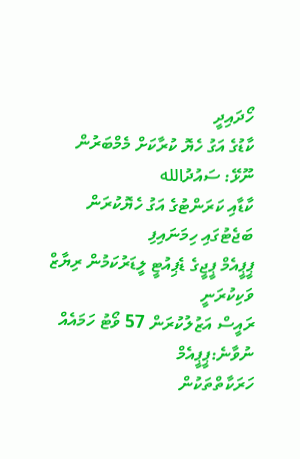ހޯދައިދީ
ކާޑުގެ އަގު ހެޔޮ ކުރާކަށް މެމްބަރުން ނޫޅޭ: ސައުދުالله
ކާޑާއި ކަރަންޓުގެ އަގު ހެޔޮކުރަން ބަޖެޓުގައި ހިމަނައިފި
ޕީޕީއެމް ޕީޖީގެ ޑެޕިއުޓީ ލީޑަރުކަމުން ރިޔާޒް ވަކިކުރަނީ
ރައީސް އަޒުލުކުރަން 57 ވޯޓު ހަމައެއް ނުވާނެ:ޕީޕީއެމް
ހަރަކާތްތަކުން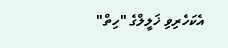އެކަހެރިވި ޚަލީލްގެ "ހިތް"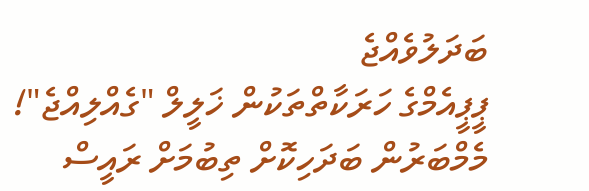ބަދަލުވެއްޖެ
ޕީޕީއެމްގެ ހަރަކާތްތަކުން ޚަލީލް "ގެއްލިއްޖެ"!
މެމްބަރުން ބަދަހިކޮށް ތިބުމަށް ރައީސް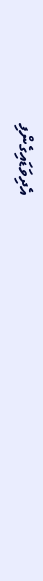އެދިވަޑައިގެންފި